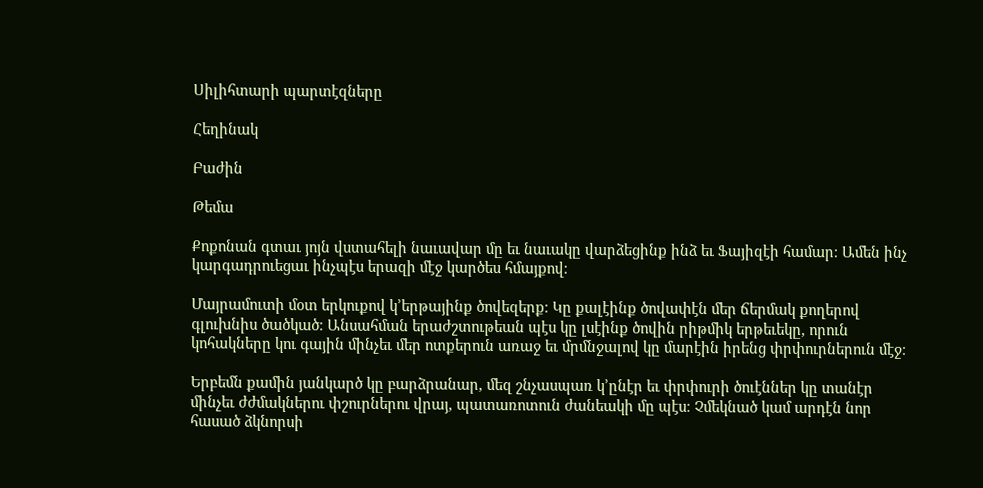Սիլիհտարի պարտէզները

Հեղինակ

Բաժին

Թեմա

Քոքոնան գտաւ յոյն վստահելի նաւավար մը եւ նաւակը վարձեցինք ինձ եւ Ֆայիզէի համար։ Ամեն ինչ կարգադրուեցաւ ինչպէս երազի մէջ կարծես հմայքով։

Մայրամուտի մօտ երկուքով կ’երթայինք ծովեզերք։ Կը քալէինք ծովափէն մեր ճերմակ քողերով գլուխնիս ծածկած։ Անսահման երաժշտութեան պէս կը լսէինք ծովին րիթմիկ երթեւեկը, որուն կոհակները կու գային մինչեւ մեր ոտքերուն առաջ եւ մրմնջալով կը մարէին իրենց փրփուրներուն մէջ։

Երբեմն քամին յանկարծ կը բարձրանար, մեզ շնչասպառ կ’ընէր եւ փրփուրի ծուէններ կը տանէր մինչեւ ժժմակներու փշուրներու վրայ, պատառոտուն ժանեակի մը պէս։ Չմեկնած կամ արդէն նոր հասած ձկնորսի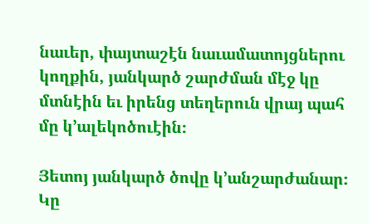նաւեր, փայտաշէն նաւամատոյցներու կողքին, յանկարծ շարժման մէջ կը մտնէին եւ իրենց տեղերուն վրայ պահ մը կ’ալեկոծուէին։

Յետոյ յանկարծ ծովը կ’անշարժանար։ Կը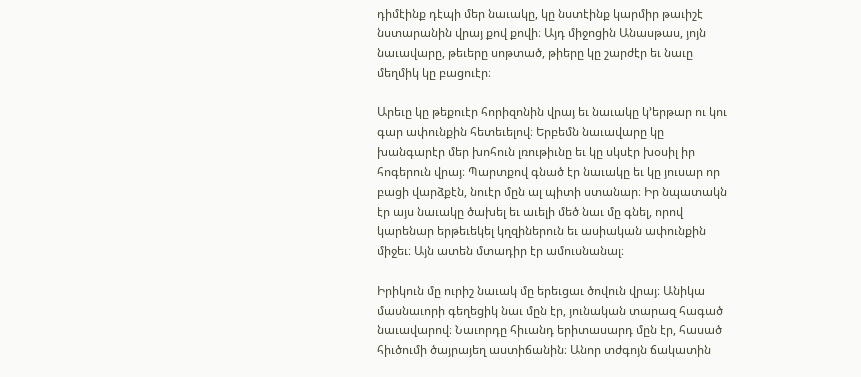դիմէինք դէպի մեր նաւակը, կը նստէինք կարմիր թաւիշէ նստարանին վրայ քով քովի։ Այդ միջոցին Անասթաս, յոյն նաւավարը, թեւերը սոթտած, թիերը կը շարժէր եւ նաւը մեղմիկ կը բացուէր։

Արեւը կը թեքուէր հորիզոնին վրայ եւ նաւակը կ’երթար ու կու գար ափունքին հետեւելով։ Երբեմն նաւավարը կը խանգարէր մեր խոհուն լռութիւնը եւ կը սկսէր խօսիլ իր հոգերուն վրայ։ Պարտքով գնած էր նաւակը եւ կը յուսար որ բացի վարձքէն, նուէր մըն ալ պիտի ստանար։ Իր նպատակն էր այս նաւակը ծախել եւ աւելի մեծ նաւ մը գնել, որով կարենար երթեւեկել կղզիներուն եւ ասիական ափունքին միջեւ։ Այն ատեն մտադիր էր ամուսնանալ։

Իրիկուն մը ուրիշ նաւակ մը երեւցաւ ծովուն վրայ։ Անիկա մասնաւորի գեղեցիկ նաւ մըն էր, յունական տարազ հագած նաւավարով։ Նաւորդը հիւանդ երիտասարդ մըն էր, հասած հիւծումի ծայրայեղ աստիճանին։ Անոր տժգոյն ճակատին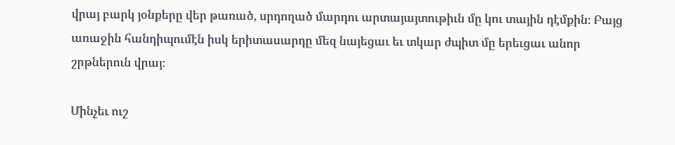վրայ բարկ յօնքերը վեր թառած, սրդողած մարդու արտայայտութիւն մը կու տային դէմքին։ Բայց առաջին հանդիպումէն իսկ երիտասարդը մեզ նայեցաւ եւ տկար ժպիտ մը երեւցաւ անոր շրթներուն վրայ։

Մինչեւ ուշ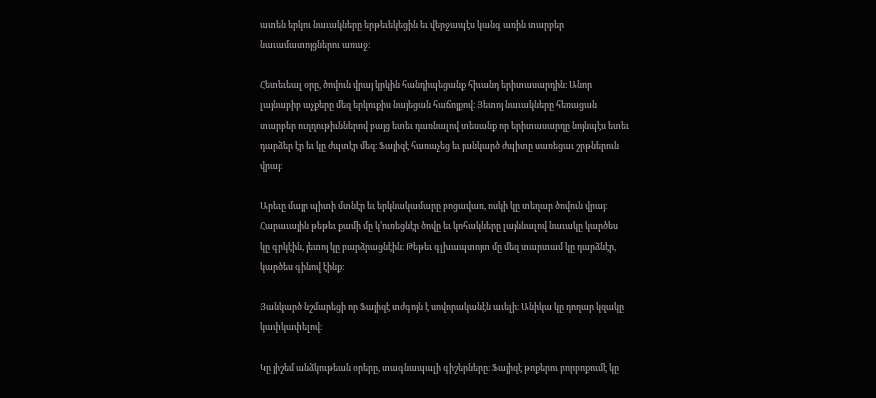ատեն երկու նաւակները երթեւեկեցին եւ վերջապէս կանգ առին տարբեր նաւամատոյցներու առաջ։

Հետեւեալ օրը, ծովուն վրայ կրկին հանդիպեցանք հիւանդ երիտասարդին։ Անոր լայնաբիբ աչքերը մեզ երկուքիս նայեցան հաճոյքով։ Յետոյ նաւակները հեռացան տարբեր ուղղութիւններով բայց ետեւ դառնալով տեսանք որ երիտասարդը նոյնպէս ետեւ դարձեր էր եւ կը ժպտէր մեզ։ Ֆայիզէ հառաչեց եւ յանկարծ ժպիտը սառեցաւ շրթներուն վրայ։

Արեւը մայր պիտի մտնէր եւ երկնակամարը բոցավառ, ոսկի կը տեղար ծովուն վրայ։ Հարաւային թեթեւ քամի մը կ’ուռեցնէր ծովը եւ կոհակները լայննալով նաւակը կարծես կը գրկէին, յետոյ կը բարձրացնէին։ Թեթեւ գլխապտոյտ մը մեզ տարտամ կը դարձնէր, կարծես գինով էինք։

Յանկարծ նշմարեցի որ Ֆայիզէ տժգոյն է սովորականէն աւելի։ Անիկա կը դողար կզակը կափկափելով։

Կը յիշեմ անձկութեան օրերը, տագնապալի գիշերները։ Ֆայիզէ թոքերու բորբոքումէ կը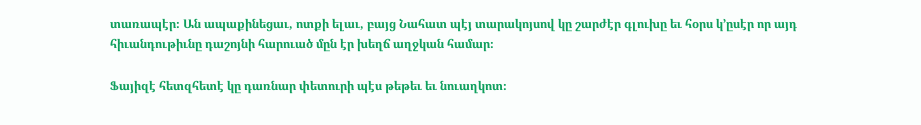տառապէր։ Ան ապաքինեցաւ, ոտքի ելաւ, բայց Նահատ պէյ տարակոյսով կը շարժէր գլուխը եւ հօրս կ’ըսէր որ այդ հիւանդութիւնը դաշոյնի հարուած մըն էր խեղճ աղջկան համար։

Ֆայիզէ հետզհետէ կը դառնար փետուրի պէս թեթեւ եւ նուաղկոտ։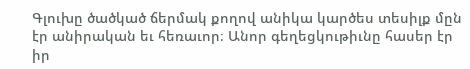Գլուխը ծածկած ճերմակ քողով անիկա կարծես տեսիլք մըն էր անիրական եւ հեռաւոր։ Անոր գեղեցկութիւնը հասեր էր իր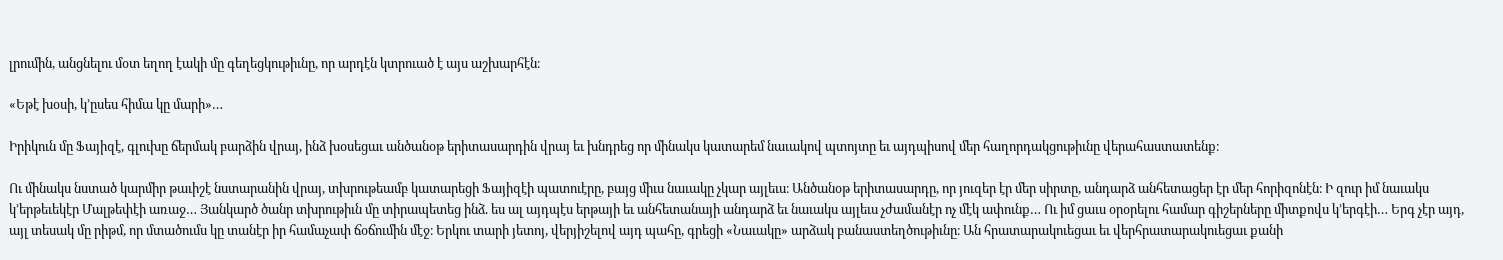լրումին, անցնելու մօտ եղող էակի մը գեղեցկութիւնը, որ արդէն կտրուած է այս աշխարհէն։

«Եթէ խօսի, կ’ըսես հիմա կը մարի»…

Իրիկուն մը Ֆայիզէ, գլուխը ճերմակ բարձին վրայ, ինձ խօսեցաւ անծանօթ երիտասարդին վրայ եւ խնդրեց որ մինակս կատարեմ նաւակով պտոյտը եւ այդպիսով մեր հաղորդակցութիւնը վերահաստատենք։

Ու մինակս նստած կարմիր թաւիշէ նստարանին վրայ, տխրութեամբ կատարեցի Ֆայիզէի պատուէրը, բայց միւս նաւակը չկար այլեւս։ Անծանօթ երիտասարդը, որ յուզեր էր մեր սիրտը, անդարձ անհետացեր էր մեր հորիզոնէն։ Ի զուր իմ նաւակս կ’երթեւեկէր Մալթեփէի առաջ… Յանկարծ ծանր տխրութիւն մը տիրապետեց ինձ. ես ալ այդպէս երթայի եւ անհետանայի անդարձ եւ նաւակս այլեւս չժամանէր ոչ մէկ ափունք… Ու իմ ցաւս օրօրելու համար գիշերները միտքովս կ’երգէի… Երգ չէր այդ, այլ տեսակ մը րիթմ, որ մտածումս կը տանէր իր համաչափ ճօճումին մէջ։ Երկու տարի յետոյ, վերյիշելով այդ պահը, գրեցի «Նաւակը» արձակ բանաստեղծութիւնը։ Ան հրատարակուեցաւ եւ վերհրատարակուեցաւ քանի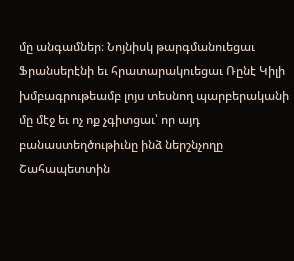մը անգամներ։ Նոյնիսկ թարգմանուեցաւ Ֆրանսերէնի եւ հրատարակուեցաւ Ռընէ Կիլի խմբագրութեամբ լոյս տեսնող պարբերականի մը մէջ եւ ոչ ոք չգիտցաւ՝ որ այդ բանաստեղծութիւնը ինձ ներշնչողը Շահապետտին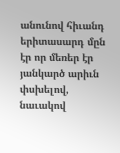անունով հիւանդ երիտասարդ մըն էր որ մեռեր էր յանկարծ արիւն փսխելով, նաւակով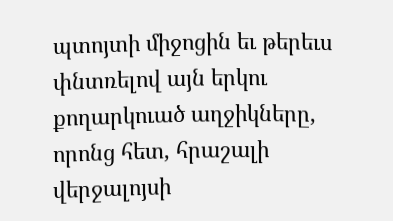պտոյտի միջոցին եւ թերեւս փնտռելով այն երկու քողարկուած աղջիկները, որոնց հետ, հրաշալի վերջալոյսի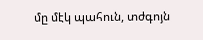մը մէկ պահուն, տժգոյն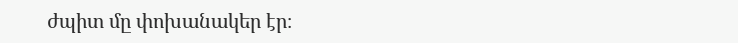ժպիտ մը փոխանակեր էր։